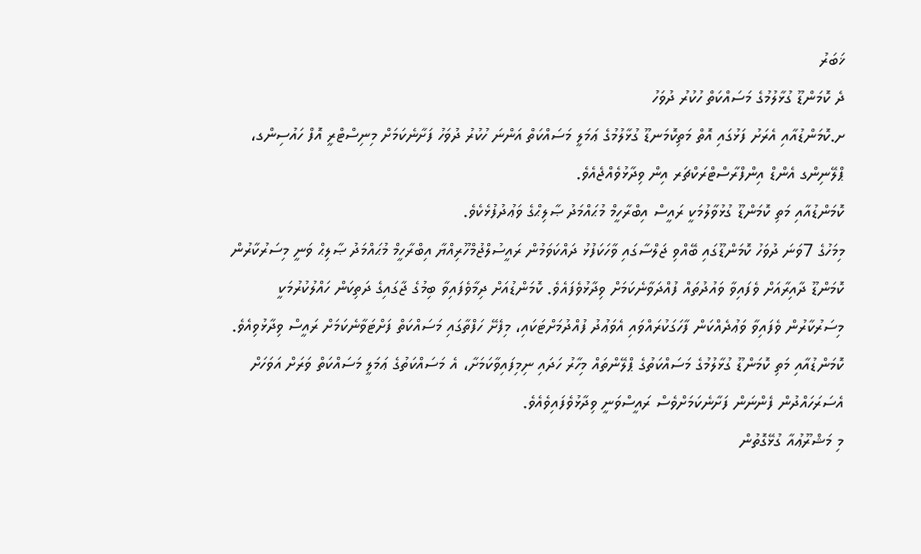ޚަބަރު
ދެ ކޮމަންޑޫ ގުޅާލުމުގެ މަސައްކަތް ހުކުރު ދުވަހު
ށ.ކޮމަންޑުއާއި އެރަށު ފަޅުގައި އޮތް މަތިކޮމަނޑޫ ގުޅާލުމުގެ ޢަމަލީ މަސައްކަތް އަންނަ ހުކުރު ދުވަހު ފަށާނެކަމަށް މިނިސްޓްރީ އޮފް ހައުސިންގ، ޕްލޭނިންގ އެންޑް އިންފްރާސްޓްރަކްޗަރ އިން ވިދާޅުވެއްޖެއެވެ.
ކޮމަންޑުއާއި މަތި ކޮމަންޑޫ ގުޅުވާލުމަކީ ރައީސް އިބްރާހީމް މުޙައްމަދު ޞާލިޙްގެ ވަޢުދުފުޅެކެވެ.
މިމަހުގެ 7ވަނަ ދުވަހު ކޮމަންޑޫގައި ބޭއްވި ޖަލްސާގައި ވާހަކަފުޅު ދައްކަވަމުން ރައީސުލްޖުމްހޫރިއްޔާ އިބްރާހީމް މުޙައްމަދު ޞާލިޙް ވަނީ މިސަރުކާރުން ކޮމަންޑޫ ދާއިރާއަށް ވެފައިވާ ވައުދުތައް ފުއްދަވާނެކަމަށް ވިދާޅުވެފައެވެ. ކޮމަންޑުއަށް ދިމާވެފައިވާ ބިމުގެ ޖާގައިގެ ދަތިކަން ހައްލުކުރުމަކީ މިސަރުކާރުން ވެފައިވާ ވަޢުދެއްކަން ފާހަގަކުރައްވައި އެވަޢުދު ފުއްދުމަށްޓަކައި، މިފެށޭ ހަފްތާގައި މަސައްކަތް ފަށްޓަވާނެކަމަށް ރައީސް ވިދާޅުވިއެވެ.
ކޮމަންޑުއާއި މަތި ކޮމަންޑޫ ގުޅާލުމުގެ މަސައްކަތުގެ ޕްލޭންތައް މިހާރު ހަދައި ނިމިފައިވާކަމަށާ، އެ މަސައްކަތުގެ ޢަމަލީ މަސައްކަތް ވަރަށް އަވަހަށް އެސަރަހައްދުން ފެންނަން ފަށާނެކަމަށްވެސް ރައީސްވަނީ ވިދާޅުވެފައިވެއެވެ.
މި މަޝްރޫޢުއާ ގުޅޭގޮތުން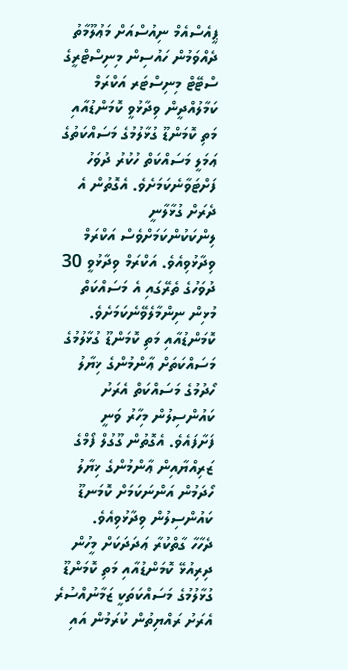ޕީއެސްއެމް ނިއުސްއަށް މަޢުލޫމާތު ދެއްވަމުން ހައުސިން މިނިސްޓްރީގެ ސްޓޭޓް މިނިސްޓަރ އަކްރަމް ކަމާލުއްދީން ވިދާޅުވީ ކޮމަންޑުއާއި މަތި ކޮމަންޑޫ ގުޅާލުމުގެ މަސައްކަތުގެ ޢަމަލީ މަސައްކަތް ހުކުރު ދުވަހު ފަށްޓަވާނެކަމަށެވެ. އެގޮތުން އެ ދެރަށް ގުޅާލާނީ ލިންކަކުންކަމަށްވެސް އަކްރަމް ވިދާޅުވިއެވެ. އަކްރަމް ވިދާޅުވީ 30 ދުވަހުގެ ތެރޭގައި އެ މަސައްކަތް މުޅިން ނިންމާލެވޭނެކަމަށެވެ.
ކޮމަންޑުއާއި މަތި ކޮމަންޑޫ ގުޅާލުމުގެ މަސައްކަތަށް ޢާންމުންގެ ޚިޔާލު ހޯދުމުގެ މަސައްކަތް އެރަށު ކައުންސިލުން މިހާރު ވަނީ ފަށާފައެވެ. އެގޮތުން ގޫގުލް ފޯމްގެ ޒަރިއްޔާއިން ޢާންމުންގެ ޚިޔާލު ހޯދަމުން އަންނަކަމަށް ކޮމަނޑޫ ކައުންސިލުން ވިދާޅުވިއެވެ.
ދެހާހާ ގާތްކުރާ ޢަދަދަކަށް މީހުން ދިރިއުޅޭ ކޮމަންޑުއާއި މަތި ކޮމަންޑޫ ގުޅާލުމުގެ މަސައްކަތަކީ ޒަމާނުއްސުރެ އެރަށު ރައްޔިތުން ކުރަމުން އައި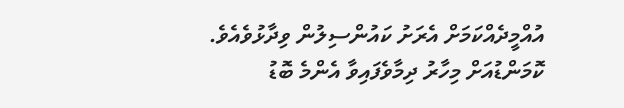އުއްމީދެއްކަމަށް އެރަށު ކައުންސިލުން ވިދާޅުވެއެވެ. ކޮމަންޑުއަށް މިހާރު ދިމާވެފައިވާ އެންމެ ބޮޑު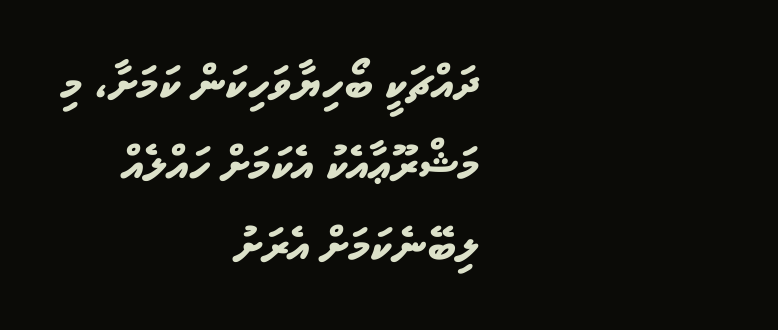ދައްޗަކީ ބޯހިޔާވަހިކަން ކަމަށާ، މި މަޝްރޫޢާއެކު އެކަމަށް ހައްލެއް ލިބޭނެކަމަށް އެރަށު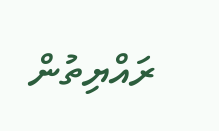ރައްޔިތުން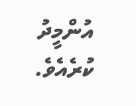އުންމީދު ކުރެއެވެ.